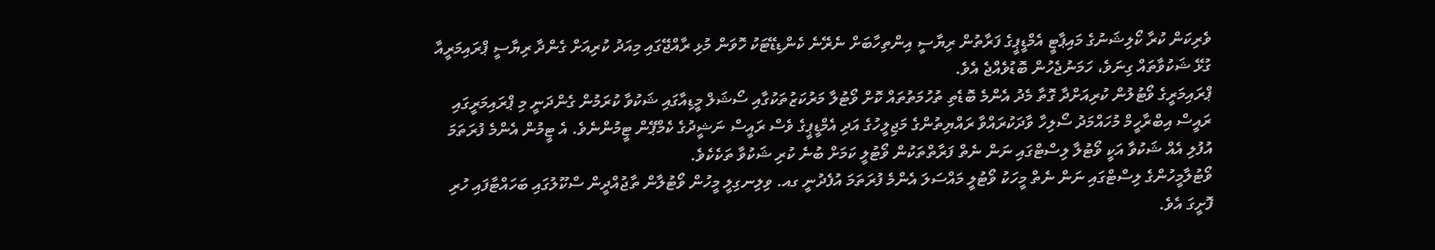ވެރިކަން ކުރާ ކޯލިޝަނުގެ މައިޕާޓީ އެމްޑީޕީގެ ފަރާތުން ރިޔާސީ އިންތިހާބަށް ނެރޭނެ ކެންޑިޑޭޓަކު ހޮވަން މުޅި ރާއްޖޭގައި މިއަދު ކުރިއަށް ގެންދާ ރިޔާސީ ޕްރައިމަރީއާ ގުޅޭ ޝަކުވާތައް ގިނަވެ، ހަމަނުޖެހުން ބޮޑުވެއްޖެ އެވެ.
ޕްރައިމަރީގެ ވޯޓުލުން ކުރިއަށްދާ ގޮތާ މެދު އެންމެ ބޮޑެތި ތުހުމަތުތައް ކޮށް ވޯޓުލާ މަރުކަޒުތަކުގާއި ސޯޝަލް މީޑިއާގައި ޝަކުވާ ކުރަމުން ގެންދަނީ މި ޕްރައިމަރީގައި ރައީސް އިބްރާހީމް މުހައްމަދު ސޯލިހާ ވާދަކުރައްވާ ރައްޔިތުންގެ މަޖިލީހުގެ އަދި އެމްޑީޕީގެ ވެސް ރައީސް ނަޝީދުގެ ކެމްޕޭން ޓީމުންނެވެ. އެ ޓީމުން އެންމެ ފުރަތަމަ އުފުލި އެއް ޝަކުވާ އަކީ ވޯޓުލާ ލިސްޓްގައި ނަން ނެތް ފަރާތްތަކުން ވޯޓުލީ ކަމަށް ބުނެ ކުރި ޝަކުވާ ތަކެކެވެ.
ވޯޓުލާމީހުންގެ ލިސްޓްގައި ނަން ނެތް މީހަކު ވޯޓުލީ މައްސަލަ އެންމެ ފުރަތަމަ އުފެދުނީ ގއ. ވިލިނގިލީ މީހުން ވޯޓުލާން ތާޖުއްދީން ސްކޫލުގައި ބަހައްޓާފައި ހުރި ފޮށީގަ އެވެ.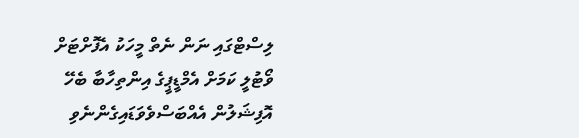ލިސްޓްގައި ނަން ނެތް މީހަކު އެފޮށްޓަށް ވޯޓުލީ ކަމަށް އެމްޑީޕީގެ އިންތިހާބާ ބެހޭ އޮފިޝަލުން އެއްބަސްވެވަޑައިގެންނެވި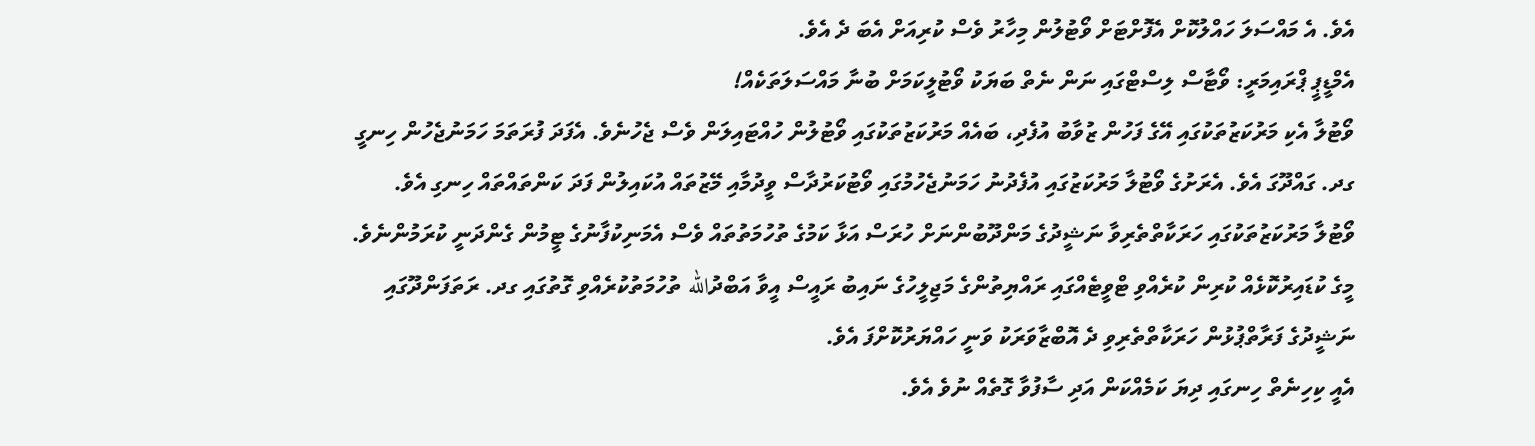އެވެ. އެ މައްސަލަ ހައްލުކޮށް އެފޮށްޓަށް ވޯޓުލުން މިހާރު ވެސް ކުރިއަށް އެބަ ދެ އެވެ.
އެމްޑީޕީ ޕްރައިމަރީ: ވޯޓާސް ލިސްޓްގައި ނަން ނެތް ބަޔަކު ވޯޓުލީކަމަށް ބުނާ މައްސަލަތަކެއް!
ވޯޓުލާ އެކި މަރުކަޒުތަކުގައި އޭގެ ފަހުން ޒުވާބު އުފެދި، ބައެއް މަރުކަޒުތަކުގައި ވޯޓުލުން ހުއްޓައިލަން ވެސް ޖެހުނެވެ. އެފަދަ ފުރަތަމަ ހަމަނުޖެހުން ހިނގީ ގދ. ގައްދޫގަ އެވެ. އެރަށުގެ ވޯޓުލާ މަރުކަޒުގައި އުފެދުނު ހަމަނުޖެހުމުގައި ވޯޓުކަރުދާސް ވީދުމާއި މޭޒުތައް އުކައިލުން ފަދަ ކަންތައްތައް ހިނގި އެވެ.
ވޯޓުލާ މަރުކަޒުތަކުގައި ހަރަކާތްތެރިވާ ނަޝީދުގެ މަންދޫބުންނަށް ހުރަސް އަޅާ ކަމުގެ ތުހުމަތުތައް ވެސް އެމަނިކުފާނުގެ ޓީމުން ގެންދަނީ ކުރަމުންނެވެ. މީގެ ކުޑައިރުކޮޅެއް ކުރިން ކުރެއްވި ޓްވީޓެއްގައި ރައްޔިތުންގެ މަޖިލީހުގެ ނައިބު ރައީސް އީވާ އަބްދުالله ތުހުމަތުކުރެއްވި ގޮތުގައި ގދ. ރަތަފަންދޫގައި ނަޝީދުގެ ފަރާތްޕުޅުން ހަރަކާތްތެރިވި ދެ އޮބްޒާވަރަކު ވަނީ ހައްޔަރުކޮށްފަ އެވެ.
އެއީ ކިހިނެތް ހިނގައި ދިޔަ ކަމެއްކަން އަދި ސާފުވާ ގޮތެއް ނުވެ އެވެ.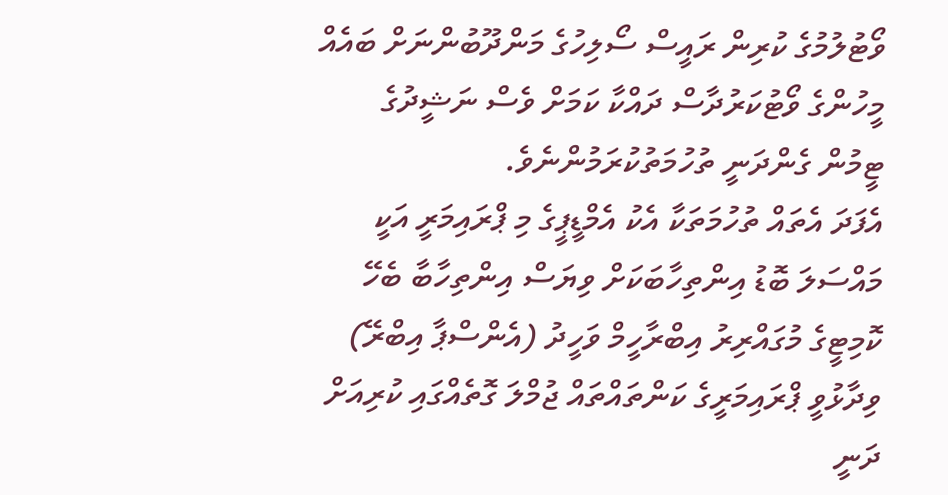ވޯޓުލުމުގެ ކުރިން ރައީސް ސޯލިހުގެ މަންދޫބުންނަށް ބައެއް މީހުންގެ ވޯޓުކަރުދާސް ދައްކާ ކަމަށް ވެސް ނަޝީދުގެ ޓީމުން ގެންދަނީ ތުހުމަތުކުރަމުންނެވެ.
އެފަދަ އެތައް ތުހުމަތަކާ އެކު އެމްޑީޕީގެ މި ޕްރައިމަރީ އަކީ މައްސަލަ ބޮޑު އިންތިހާބަކަށް ވިޔަސް އިންތިހާބާ ބެހޭ ކޮމިޓީގެ މުގައްރިރު އިބްރާހީމް ވަހީދު (އެންސްޕާ އިބްރޭ) ވިދާޅުވީ ޕްރައިމަރީގެ ކަންތައްތައް ޖުމްލަ ގޮތެއްގައި ކުރިއަށް ދަނީ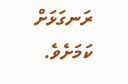ރަނގަޅަށް ކަމަށެވެ.